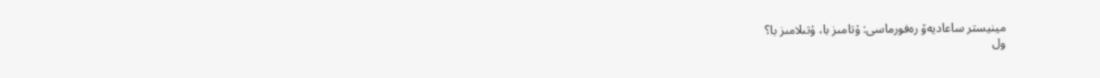مينيستر ساعاديەۆ رەفورماسى: ۇتامىز با، ۇتىلامىز با؟
ول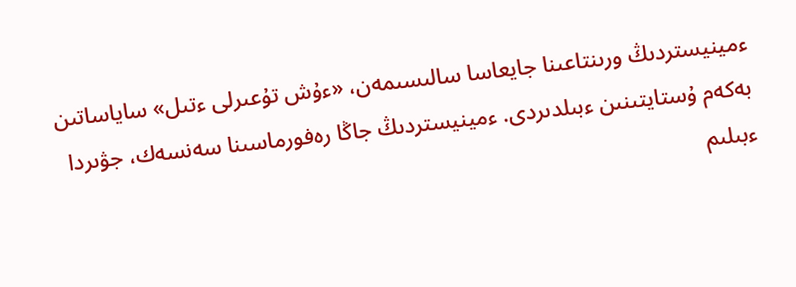ءمينيستردىڭ ورىنتاعىنا جايعاسا سالىسىمەن، «ءۇش تۇعىرلى ءتىل» ساياساتىن بەكەم ۇستايتىنىن ءبىلدىردى. ءمينيستردىڭ جاڭا رەفورماسىنا سەنسەك، جۋىردا ءبىلىم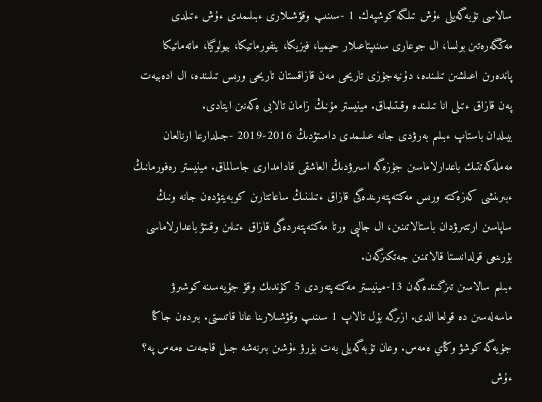سالاسى تۇبەگەيلى ءۇش تىلگە كوشپەك. 1 -سىنىپ وقۋشىلارى ءبىلىمدى ءۇش ءتىلدى مەڭگەرەتىن بولسا، ال جوعارى سىنىپتاعىلار حيميا، فيزيكا، ينفورماتيكا، بيولوگيا، ماتەماتيكا پاندەرىن اعىلشىن تىلىندە، دۇنيەجۇزى تاريحى مەن قازاقستان تاريحى ورىس تىلىندە، ال ادەبيەت پەن قازاق ءتىلى انا تىلىندە وقىتىلماق. مينيستر مۇنىڭ زامان تالابى ەكەنىن ايتادى.
بيىلدان باستاپ ءبىلىم بەرۋدى جانە عىلىمدى دامىتۋدىڭ 2016-2019 -جىلدارعا ارنالعان مەملەكەتتىك باعدارلاماسىن جۇزەگە اسىرۋدىڭ العاشقى قادامدارى جاسالماق. مينيستر رەفورمانىڭ ءبىرىنشى كەزەكتە ورىس مەكتەپتەرىندەگى قازاق ءتىلىنىڭ ساعاتتارىن كوبەيتۋدەن جانە ونىڭ ساپاسىن ارتتىرۋدان باستالاتىنىن، ال جالپى ورتا مەكتەپتەردەگى قازاق ءتىلىن وقىتۋ باعدارلاماسى بۇرىنعى قولدانىستا قالاتىنىن جەتكىزگەن.
ءبىلىم سالاسىن تىزگىندەگەن 13-مينيستر مەكتەپتەردى 5 كۇندىك وقۋ جۇيەسىنە كوشىرۋ ماسەلەسىن دە قولعا الدى. ازىرگە بۇل تالاپ 1 سىنىپ وقۋشىلارىنا عانا قاتىستى. بىردەن جاڭا جۇيەگە كوشۋ وڭاي ەمەس. وعان تۇبەگەيلى بەت بۇرۋ ءۇشىن بىرنەشە جىل قاجەت ەمەس پە؟
ءۇش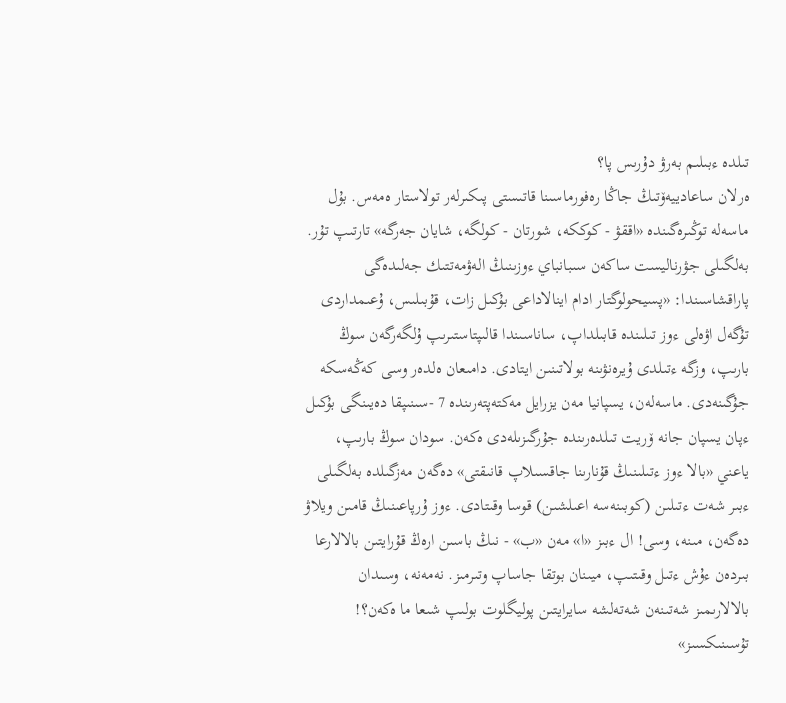تىلدە ءبىلىم بەرۋ دۇرىس پا؟
ەرلان ساعادييەۆتىڭ جاڭا رەفورماسىنا قاتىستى پىكىرلەر تولاستار ەمەس. بۇل ماسەلە توڭىرەگىندە «اققۋ - كوككە، شورتان - كولگە، شايان جەرگە» تارتىپ تۇر. بەلگىلى جۋرناليست ساكەن سىبانباي ءوزىنىڭ الەۋمەتتىك جەلىدەگى پاراقشاسىندا: «پسيحولوگتار ادام اينالاداعى بۇكىل زات، قۇبىلىس، ۇعىمداردى تۇگەل اۋەلى ءوز تىلىندە قابىلداپ، ساناسىندا قالىپتاستىرىپ ۇلگەرگەن سوڭ بارىپ، وزگە ءتىلدى ۇيرەنۋىنە بولاتىنىن ايتادى. دامىعان ەلدەر وسى كەڭەسكە جۇگىنەدى. ماسەلەن، يسپانيا مەن يزرايل مەكتەپتەرىندە 7 -سىنىپقا دەيىنگى بۇكىل ءپان يسپان جانە ۆريت تىلدەرىندە جۇرگىزىلەدى ەكەن. سودان سوڭ بارىپ، ياعني «بالا ءوز ءتىلىنىڭ قۇنارىنا جاقسىلاپ قانىقتى» دەگەن مەزگىلدە بەلگىلى ءبىر شەت ءتىلىن (كوبىنەسە اعىلشىن) قوسا وقىتادى. ءوز ۇرپاعىنىڭ قامىن ويلاۋ دەگەن، مىنە، وسى! ال ءبىز «ا» مەن «ب» - نىڭ باسىن ارەڭ قۇرايتىن بالالارعا بىردەن ءۇش ءتىل وقىتىپ، ميىنان بوتقا جاساپ وتىرمىز. نەمەنە، وسىدان بالالارىمىز شەتىنەن شەتەلشە سايرايتىن پوليگلوت بولىپ شىعا ما ەكەن؟! تۇسىنىكسىز»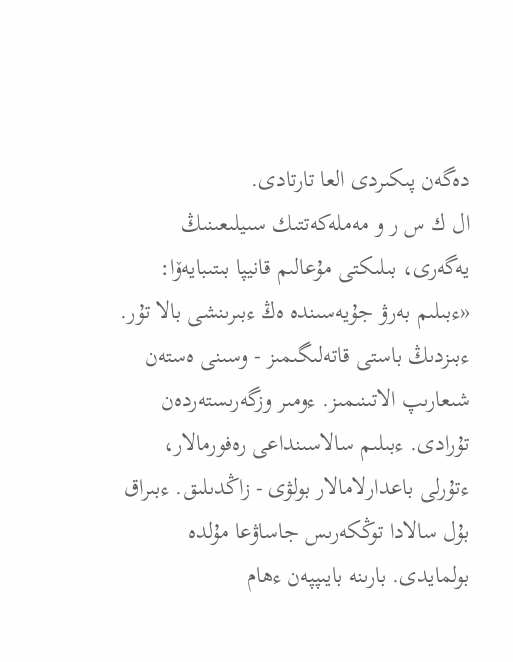دەگەن پىكىردى العا تارتادى.
ال ك س ر و مەملەكەتتىك سىيلىعىنىڭ يەگەرى، بىلىكتى مۇعالىم قانيپا بىتىبايەۆا: «ءبىلىم بەرۋ جۇيەسىندە ەڭ ءبىرىنشى بالا تۇر. ءبىزدىڭ باستى قاتەلىگىمىز - وسىنى ەستەن شىعارىپ الاتىنىمىز. ءومىر وزگەرىستەردەن تۇرادى. ءبىلىم سالاسىنداعى رەفورمالار، ءتۇرلى باعدارلامالار بولۋى - زاڭدىلىق. ءبىراق بۇل سالادا توڭكەرىس جاساۋعا مۇلدە بولمايدى. بارىنە بايىپپەن ءھام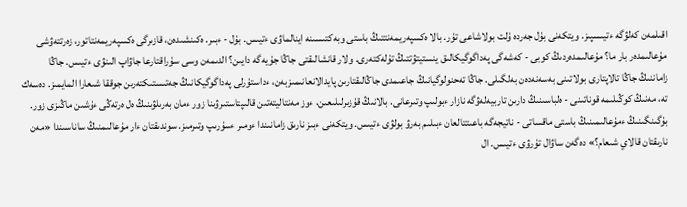اقىلمەن كەلۋگە ءتيىسپىز. ويتكەنى بۇل جەردە ۇلت بولاشاعى تۇر. بالا ەكسپەريمەنتتىڭ باستى وبەكتىسىنە اينالماۋى ءتيىس. بۇل - ءبىر. ەكىنشىدەن، قازىرگى ەكسپەريمەنتاتور، زەرتتەۋشى مۇعالىمدەر بار ما؟ مۇعالىمدەردىڭ كوبى - كەشەگى پەداگوگيكالىق ينستيتۋتتىڭ تۇلەكتەرى. ولار قانشالىقتى جاڭا جۇيەگە دايىن؟ الدىمەن وسى سۇراقتارعا جاۋاپ الىنۋى ءتيىس. جاڭا زاماننىڭ جاڭا تالاپتارى بولاتىنى بەسەنەدەن بەلگىلى. جاڭا تەحنولوگيانىڭ جاعىمدى جاڭالىقتارىن پايدالانعانىمىزبەن، ءداستۇرلى پەداگوگيكانىڭ جەتىستىكتەرىن جوققا شىعارا المايمىز. دەسەك تە، مەنىڭ كوڭىلىمە قوناتىنى - ەلباسىنىڭ دارىن تاربيەلەۋگە نازار ءبولىپ وتىرعانى. بالانىڭ قۇزىرلىلىعىن، ءوز مەنتاليتەتىن قالىپتاستىرۋىنا زور ءمان بەرىلۋىنىڭ ەل ەرتەڭى ءۇشىن ماڭىزى زور. بۇگىنگىنىڭ ءمۇعالىمىنىڭ باستى ماقساتى - ناتيجەگە باعىتتالعان ءبىلىم بەرۋ بولۋى ءتيىس. ويتكەنى ءبىز نارىق زامانىندا ءومىر ءسۇرىپ وتىرمىز. سوندىقتان ءار مۇعالىمنىڭ ساناسىندا «مەن نارىقتان قالاي شىعام؟» دەگەن ساۋال تۇرۋى ءتيىس. ال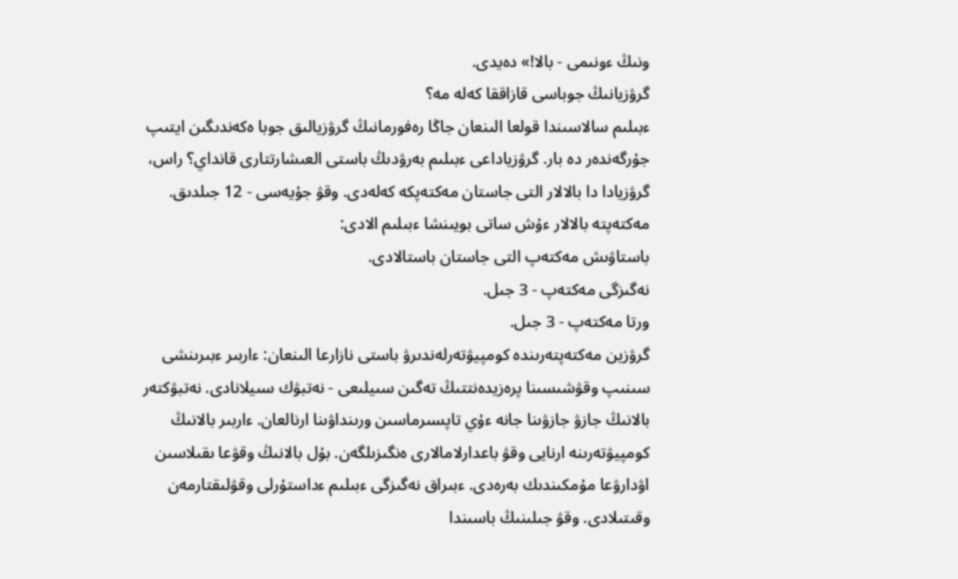ونىڭ ءونىمى - بالا!» دەيدى.
گرۋزيانىڭ جوباسى قازاققا كەلە مە؟
ءبىلىم سالاسىندا قولعا الىنعان جاڭا رەفورمانىڭ گرۋزيالىق جوبا ەكەندىگىن ايتىپ جۇرگەندەر دە بار. گرۋزياداعى ءبىلىم بەرۋدىڭ باستى العىشارتتارى قانداي؟ راس، گرۋزيادا دا بالالار التى جاستان مەكتەپكە كەلەدى. وقۋ جۇيەسى - 12 جىلدىق. مەكتەپتە بالالار ءۇش ساتى بويىنشا ءبىلىم الادى:
باستاۋىش مەكتەپ التى جاستان باستالادى.
نەگىزگى مەكتەپ - 3 جىل.
ورتا مەكتەپ - 3 جىل.
گرۋزين مەكتەپتەرىندە كومپيۋتەرلەندىرۋ باستى نازارعا الىنعان: ءاربىر ءبىرىنشى سىنىپ وقۋشىسىنا پرەزيدەنتتىڭ تەگىن سىيلىعى - نەتبۋك سىيلانادى. نەتبۋكتەر بالانىڭ جازۋ جازۋىنا جانە ءۇي تاپسىرماسىن ورىنداۋىنا ارنالعان. ءاربىر بالانىڭ كومپيۋتەرىنە ارنايى وقۋ باعدارلامالارى ەنگىزىلگەن. بۇل بالانىڭ وقۋعا ىقىلاسىن اۋدارۋعا مۇمكىندىك بەرەدى. ءبىراق نەگىزگى ءبىلىم ءداستۇرلى وقۋلىقتارمەن وقىتىلادى. وقۋ جىلىنىڭ باسىندا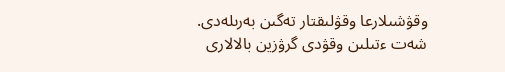وقۋشىلارعا وقۋلىقتار تەگىن بەرىلەدى.
شەت ءتىلىن وقۋدى گرۋزين بالالارى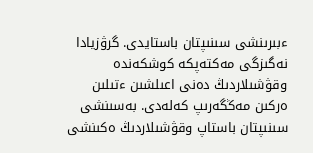ءبىرىنشى سىنىپتان باستايدى. گرۋزيادا نەگىزگى مەكتەپكە كوشكەندە وقۋشىلاردىڭ دەنى اعىلشىن ءتىلىن ەركىن مەڭگەرىپ كەلەدى. بەسىنشى سىنىپتان باستاپ وقۋشىلاردىڭ ەكىنشى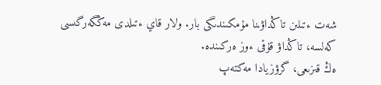شەت ءتىلىن تاڭداۋىنا مۇمكىندىگى بار. ولار قاي ءتىلدى مەڭگەرگىسى كەلسە، تاڭداۋ قۇقى ءوز ەركىندە.
ەڭ قىزىعى، گرۋزيادا مەكتەپ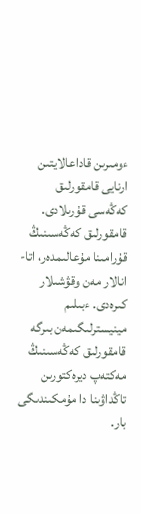ءومىرىن قاداعالايتىن ارنايى قامقورلىق كەڭەسى قۇرىلادى. قامقورلىق كەڭەسىنىڭ قۇرامىنا مۇعالىمدەر، اتا-انالار مەن وقۋشىلار كىرەدى. ءبىلىم مينيسترلىگىمەن بىرگە قامقورلىق كەڭەسىنىڭ مەكتەپ ديرەكتورىن تاڭداۋىنا دا مۇمكىندىگى بار.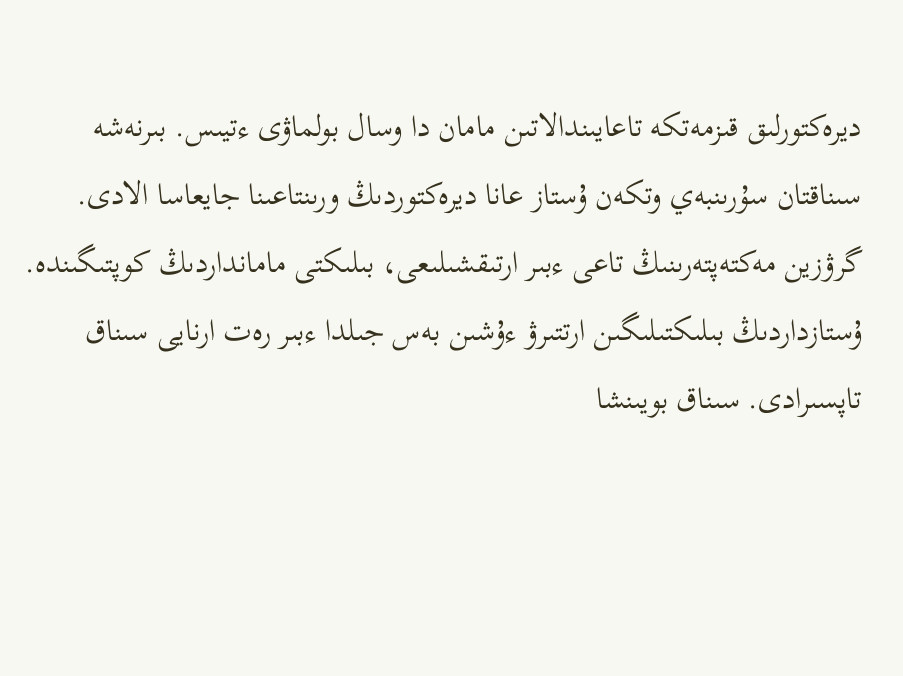ديرەكتورلىق قىزمەتكە تاعايىندالاتىن مامان دا وسال بولماۋى ءتيىس. بىرنەشە سىناقتان سۇرىنبەي وتكەن ۇستاز عانا ديرەكتوردىڭ ورىنتاعىنا جايعاسا الادى.
گرۋزين مەكتەپتەرىنىڭ تاعى ءبىر ارتىقشىلىعى، بىلىكتى مامانداردىڭ كوپتىگىندە. ۇستازداردىڭ بىلىكتىلىگىن ارتتىرۋ ءۇشىن بەس جىلدا ءبىر رەت ارنايى سىناق تاپسىرادى. سىناق بويىنشا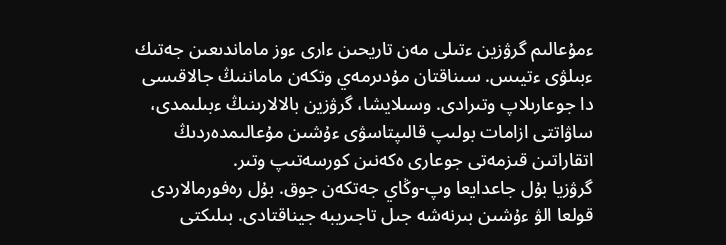ءمۇعالىم گرۋزين ءتىلى مەن تاريحىن ءارى ءوز ماماندىعىن جەتىك ءبىلۋى ءتيىس. سىناقتان مۇدىرمەي وتكەن ماماننىڭ جالاقىسى دا جوعارىلاپ وتىرادى. وسىلايشا، گرۋزين بالالارىنىڭ ءبىلىمدى، ساۋاتتى ازامات بولىپ قالىپتاسۋى ءۇشىن مۇعالىمدەردىڭ اتقاراتىن قىزمەتى جوعارى ەكەنىن كورسەتىپ وتىر.
گرۋزيا بۇل جاعدايعا وپ-وڭاي جەتكەن جوق. بۇل رەفورمالاردى قولعا الۋ ءۇشىن بىرنەشە جىل تاجىريبە جيناقتادى. بىلىكتى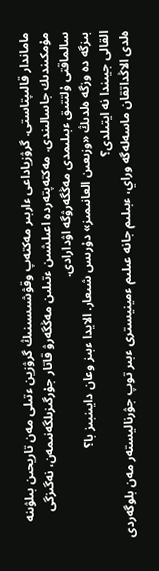ماماندار قالىپتاستى. گرۋزياداعى ءاربىر مەكتەپ وقۋشىسىنىڭ گرۋزين ءتىلى مەن تاريحىن بىلۋىنە مۇمكىندىك جاسالىندى. مەكتەپتەردە اعىلشىن ءتىلىن مەڭگەرۋ قاتار جۇرگىزىلگەنىمەن، نەگىزگى سالماقتى ۇلتتىق ءبىلىمدى مەڭگەرۋگە اۋدارادى.
بىزگە دە وزگە ەلدىڭ «وزىعىن العانىمىز» دۇرىس شىعار. الايدا ءبىز وعان دايىنبىز با؟
القالى جيىندا نە ايتىلدى؟
ەلدى الاڭداتقان ماسەلەگە وراي، ءبىلىم جانە عىلىم ءمينيسترى ءبىر توپ جۋرناليستەر مەن بلوگەردى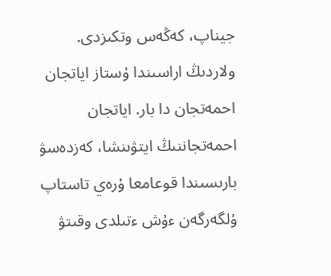جيناپ، كەڭەس وتكىزدى. ولاردىڭ اراسىندا ۇستاز اياتجان احمەتجان دا بار. اياتجان احمەتجاننىڭ ايتۋىنشا، كەزدەسۋ بارىسىندا قوعامعا ۇرەي تاستاپ ۇلگەرگەن ءۇش ءتىلدى وقىتۋ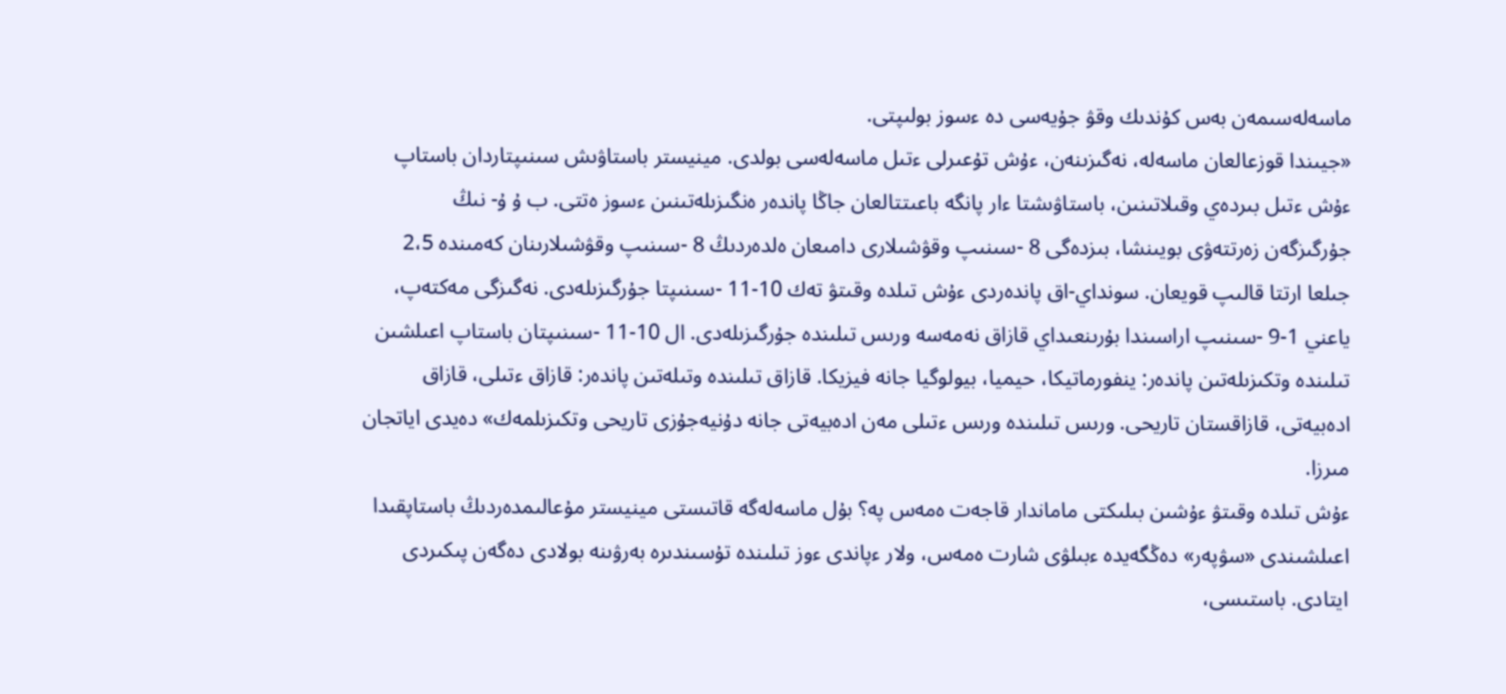ماسەلەسىمەن بەس كۇندىك وقۋ جۇيەسى دە ءسوز بولىپتى.
«جيىندا قوزعالعان ماسەلە، نەگىزىنەن، ءۇش تۇعىرلى ءتىل ماسەلەسى بولدى. مينيستر باستاۋىش سىنىپتاردان باستاپ ءۇش ءتىل بىردەي وقىلاتىنىن، باستاۋىشتا ءار پانگە باعىتتالعان جاڭا پاندەر ەنگىزىلەتىنىن ءسوز ەتتى. ب ۇ ۇ- نىڭ جۇرگىزگەن زەرتتەۋى بويىنشا، بىزدەگى 8 -سىنىپ وقۋشىلارى دامىعان ەلدەردىڭ 8 -سىنىپ وقۋشىلارىنان كەمىندە 2،5 جىلعا ارتتا قالىپ قويعان. سونداي-اق پاندەردى ءۇش تىلدە وقىتۋ تەك 10-11 -سىنىپتا جۇرگىزىلەدى. نەگىزگى مەكتەپ، ياعني 1-9 -سىنىپ اراسىندا بۇرىنعىداي قازاق نەمەسە ورىس تىلىندە جۇرگىزىلەدى. ال 10-11 -سىنىپتان باستاپ اعىلشىن تىلىندە وتكىزىلەتىن پاندەر: ينفورماتيكا، حيميا، بيولوگيا جانە فيزيكا. قازاق تىلىندە وتىلەتىن پاندەر: قازاق ءتىلى، قازاق ادەبيەتى، قازاقستان تاريحى. ورىس تىلىندە ورىس ءتىلى مەن ادەبيەتى جانە دۇنيەجۇزى تاريحى وتكىزىلمەك» دەيدى اياتجان مىرزا.
ءۇش تىلدە وقىتۋ ءۇشىن بىلىكتى ماماندار قاجەت ەمەس پە؟ بۇل ماسەلەگە قاتىستى مينيستر مۇعالىمدەردىڭ باستاپقىدا اعىلشىندى «سۋپەر» دەڭگەيدە ءبىلۋى شارت ەمەس، ولار ءپاندى ءوز تىلىندە تۇسىندىرە بەرۋىنە بولادى دەگەن پىكىردى ايتادى. باستىسى،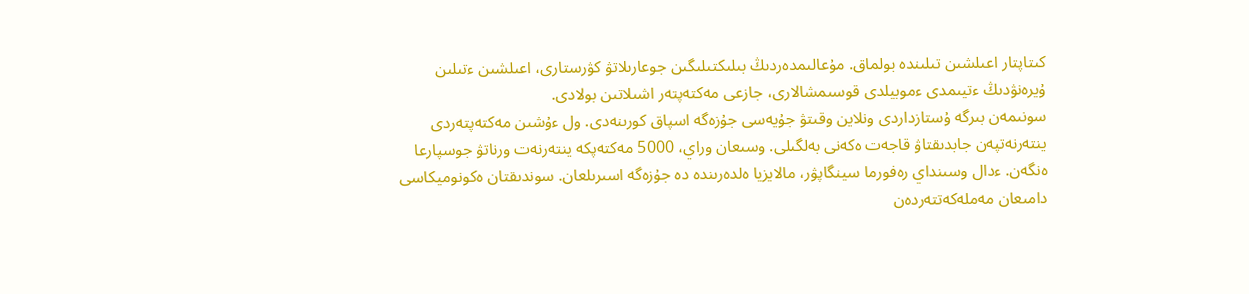كىتاپتار اعىلشىن تىلىندە بولماق. مۇعالىمدەردىڭ بىلىكتىلىگىن جوعارىلاتۋ كۋرستارى، اعىلشىن ءتىلىن ۇيرەنۋدىڭ ءتيىمدى ءموبيلدى قوسىمشالارى، جازعى مەكتەپتەر اشىلاتىن بولادى.
سونىمەن بىرگە ۇستازداردى ونلاين وقىتۋ جۇيەسى جۇزەگە اسپاق كورىنەدى. ول ءۇشىن مەكتەپتەردى ينتەرنەتپەن جابدىقتاۋ قاجەت ەكەنى بەلگىلى. وسىعان وراي، 5000 مەكتەپكە ينتەرنەت ورناتۋ جوسپارعا ەنگەن. ءدال وسىنداي رەفورما سينگاپۋر، مالايزيا ەلدەرىندە دە جۇزەگە اسىرىلعان. سوندىقتان ەكونوميكاسى دامىعان مەملەكەتتەردەن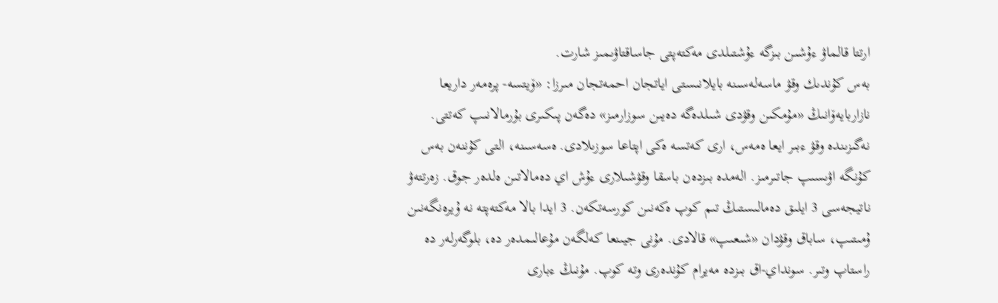ارتتا قالماۋ ءۇشىن بىزگە ءۇشتىلدى مەكتەپتى جاساقتاۋىمىز شارت.
بەس كۇندىك وقۋ ماسەلەسىنە بايلانىستى اياتجان احمەتجان مىرزا: «ۆيتسە- پرەمەر داريعا نازاربايەۆانىڭ «مۇمكىن وقۋدى شىلدەگە دەيىن سوزارمىز» دەگەن پىكىرى بۇرمالانىپ كەتتى. نەگىزىندە وقۋ ءبىر ايعا ەمەس، ارى كەتسە ەكى اپتاعا سوزىلادى. ەسەسىنە، التى كۇننەن بەس كۇنگە اۋىسىپ جاتىرمىز. الەمدە بىزدەن باسقا وقۋشىلارى ءۇش اي دەمالاتىن ەلدەر جوق. زەرتتەۋ ناتيجەسى 3 ايلىق دەمالىستىڭ تىم كوپ ەكەنىن كورسەتكەن. 3 ايدا بالا مەكتەپتە نە ۇيرەنگەنىن ۇمىتىپ، ساباق وقۋدان «شىعىپ» قالادى. مۇنى جيىنعا كەلگەن مۇعالىمدەر دە، بلوگەرلەر دە راستاپ وتىر. سونداي-اق بىزدە مەيرام كۇندەرى وتە كوپ. مۇنىڭ ءبارى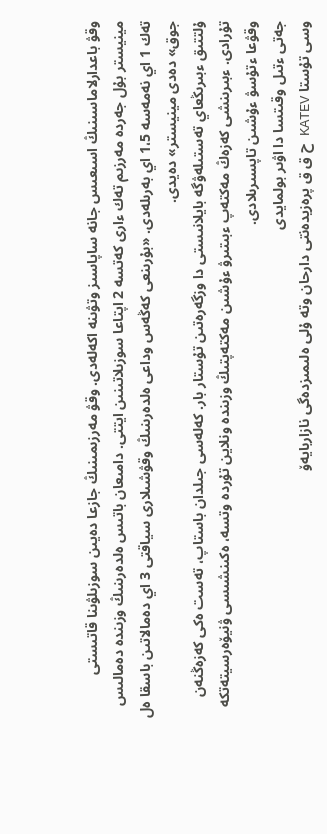وقۋ باعدارلاماسىنىڭ اسىعىس جانە ساپاسىز وتۋىنە اكەلەدى. وقۋ مەرزىمىنىڭ جازعا دەيىن سوزىلۋىنا قاتىستى مينيستر بۇل جەردە مەرزىم تەك ءارى كەتسە 2 اپتاعا سوزىلاتىنىن ايتتى. دامىعان باتىس ەلدەرىنىڭ وزىندە دەمالىس تەك 1 اي نەمەسە 1،5 اي بەرىلەدى. «بۇرىنعى كەڭەس وداعى ەلدەرىنىڭ وقۋشىلارى سياقتى 3 اي دەمالاتىن باسقا ەل جوق» دەدى مينيستر» دەيدى.
ۇلتتىق ءبىرىڭعاي تەستىلەۋگە بايلانىستى دا وزگەرەتىن تۇستار بار. كەلەسى جىلدان باستاپ، تەست ەكى كەزەڭنەن تۇرادى. ءبىرىنشى كەزەڭ مەكتەپ ءبىتىرۋ ءۇشىن مەكتەپتىڭ وزىندە ونلاين تۇردە وتسە، ەكىنشىسى ۋنيۆەرسيتەتكە وقۋعا ءتۇسۋ ءۇشىن تاپسىرىلادى.
جەتى ءتىل وقىتسا دا اۋىر بولمايدى
وسى تۇستا KАТЕV ح ق ق پرەزيدەنتى دارحان وتە ۇلى ەلىمىزدەگى نازاربايەۆ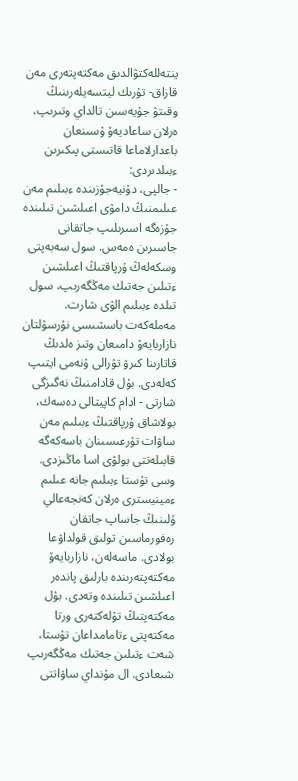ينتەللەكتۋالدىق مەكتەپتەرى مەن قازاق- تۇرىك ليتسەيلەرىنىڭ وقىتۋ جۇيەسىن تالداي وتىرىپ، ەرلان ساعاديەۆ ۇسىنعان باعدارلاماعا قاتىستى پىكىرىن ءبىلدىردى:
- جالپى، دۇنيەجۇزىندە ءبىلىم مەن عىلىمنىڭ دامۋى اعىلشىن تىلىندە جۇزەگە اسىرىلىپ جاتقانى جاسىرىن ەمەس. سول سەبەپتى وسكەلەڭ ۇرپاقتىڭ اعىلشىن ءتىلىن جەتىك مەڭگەرىپ، سول تىلدە ءبىلىم الۋى شارت. مەملەكەت باسشىسى نۇرسۇلتان نازاربايەۆ دامىعان وتىز ەلدىڭ قاتارىنا كىرۋ تۋرالى ۇنەمى ايتىپ كەلەدى. بۇل قادامنىڭ نەگىزگى شارتى - ادام كاپيتالى دەسەك، بولاشاق ۇرپاقتىڭ ءبىلىم مەن ساۋات تۇرعىسىنان باسەكەگە قابىلەتتى بولۋى اسا ماڭىزدى. وسى تۇستا ءبىلىم جانە عىلىم ءمينيسترى ەرلان كەنجەعالي ۇلىنىڭ جاساپ جاتقان رەفورماسىن تولىق قولداۋعا بولادى. ماسەلەن، نازاربايەۆ مەكتەپتەرىندە بارلىق پاندەر اعىلشىن تىلىندە وتەدى. بۇل مەكتەپتىڭ تۇلەكتەرى ورتا مەكتەپتى ءتامامداعان تۇستا، شەت ءتىلىن جەتىك مەڭگەرىپ شىعادى. ال مۇنداي ساۋاتتى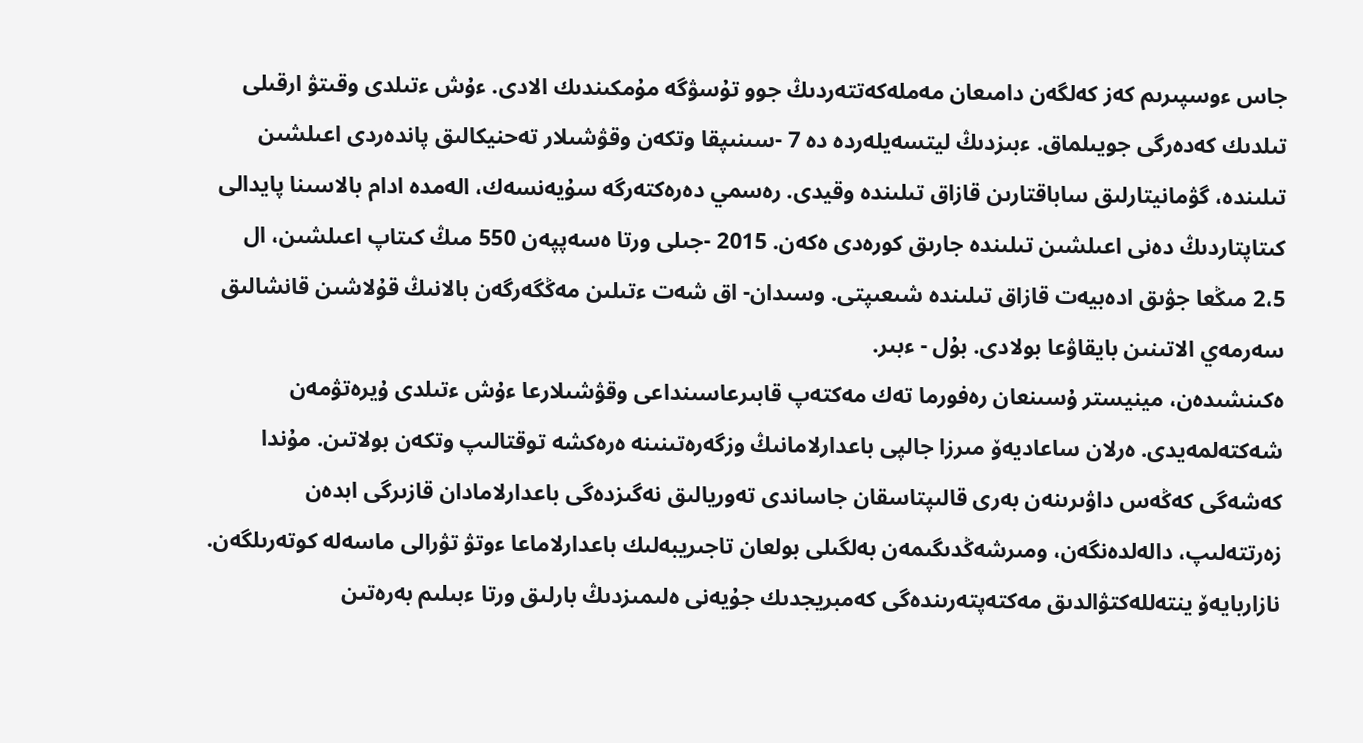جاس ءوسپىرىم كەز كەلگەن دامىعان مەملەكەتتەردىڭ جوو تۇسۋگە مۇمكىندىك الادى. ءۇش ءتىلدى وقىتۋ ارقىلى تىلدىك كەدەرگى جويىلماق. ءبىزدىڭ ليتسەيلەردە دە 7 -سىنىپقا وتكەن وقۋشىلار تەحنيكالىق پاندەردى اعىلشىن تىلىندە، گۋمانيتارلىق ساباقتارىن قازاق تىلىندە وقيدى. رەسمي دەرەكتەرگە سۇيەنسەك، الەمدە ادام بالاسىنا پايدالى كىتاپتاردىڭ دەنى اعىلشىن تىلىندە جارىق كورەدى ەكەن. 2015 -جىلى ورتا ەسەپپەن 550 مىڭ كىتاپ اعىلشىن، ال 2،5 مىڭعا جۋىق ادەبيەت قازاق تىلىندە شىعىپتى. وسىدان- اق شەت ءتىلىن مەڭگەرگەن بالانىڭ قۇلاشىن قانشالىق سەرمەي الاتىنىن بايقاۋعا بولادى. بۇل - ءبىر.
ەكىنشىدەن، مينيستر ۇسىنعان رەفورما تەك مەكتەپ قابىرعاسىنداعى وقۋشىلارعا ءۇش ءتىلدى ۇيرەتۋمەن شەكتەلمەيدى. ەرلان ساعاديەۆ مىرزا جالپى باعدارلامانىڭ وزگەرەتىنىنە ەرەكشە توقتالىپ وتكەن بولاتىن. مۇندا كەشەگى كەڭەس داۋىرىنەن بەرى قالىپتاسقان جاساندى تەوريالىق نەگىزدەگى باعدارلامادان قازىرگى ابدەن زەرتتەلىپ، دالەلدەنگەن، ومىرشەڭدىگىمەن بەلگىلى بولعان تاجىريبەلىك باعدارلاماعا ءوتۋ تۋرالى ماسەلە كوتەرىلگەن. نازاربايەۆ ينتەللەكتۋالدىق مەكتەپتەرىندەگى كەمبريجدىك جۇيەنى ەلىمىزدىڭ بارلىق ورتا ءبىلىم بەرەتىن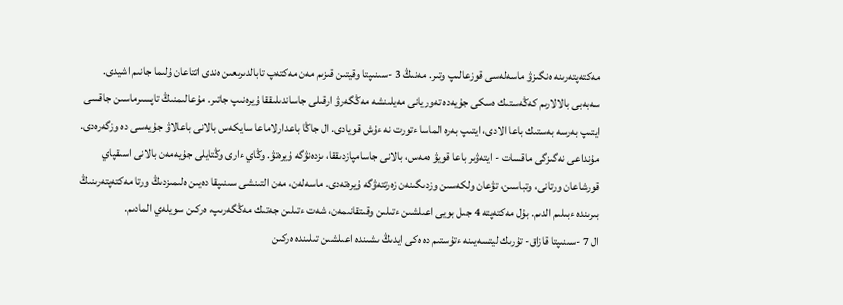مەكتەپتەرىنە ەنگىزۋ ماسەلەسى قوزعالىپ وتىر. مەنىڭ 3 -سىنىپتا وقيتىن قىزىم مەن مەكتەپ تابالدىرىعىن ەندى اتتاعان ۇلىما جانىم اشيدى. سەبەبى بالالارىم كەڭەستىك ەسكى جۇيەدە تەوريانى مەيلىنشە مەڭگەرۋ ارقىلى جاساندىلىققا ۇيرەنىپ جاتىر. مۇعالىمنىڭ تاپسىرماسىن جاقسى ايتىپ بەرسە بەستىك باعا الادى، ايتىپ بەرە الماسا ءتورت نە ءۇش قويادى. ال جاڭا باعدارلاماعا سايكەس بالانى باعالاۋ جۇيەسى دە وزگەرەدى. مۇنداعى نەگىزگى ماقسات - ايتەۋىر باعا قويۋ ەمەس، بالانى جاسامپازدىققا، ىزدەنۋگە ۇيرەتۋ. وڭاي ءارى وڭتايلى جۇيەمەن بالانى اسىقپاي قورشاعان ورتانى، وتباسىن، تۋعان ولكەسىن وزدىگىنەن زەرتتەۋگە ۇيرەتەدى. ماسەلەن، مەن التىنشى سىنىپقا دەيىن ەلىمىزدىڭ ورتا مەكتەپتەرىنىڭ بىرىندە ءبىلىم الدىم. بۇل مەكتەپتە 4 جىل بويى اعىلشىن ءتىلىن وقىتقانىمەن، شەت ءتىلىن جەتىك مەڭگەرىپ، ەركىن سويلەي المادىم.
ال 7 -سىنىپتا قازاق- تۇرىك ليتسەيىنە ءتۇستىم دە ەكى ايدىڭ ىشىندە اعىلشىن تىلىندە ەركىن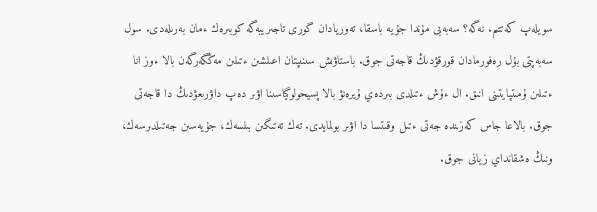سويلەپ كەتتىم. نەگە؟ سەبەبى مۇندا جۇيە باسقا، تەوريادان گورى تاجىريبەگە كوبىرەك ءمان بەرىلەدى. سول سەبەپتى بۇل رەفورمادان قورقۋدىڭ قاجەتى جوق. باستاۋىش سىنىپتان اعىلشىن ءتىلىن مەڭگەرگەن بالا ءوز انا ءتىلىن ۇمىتپايتىنى انىق. ال ءۇش ءتىلدى بىردەي ۇيرەنۋ بالا پسيحولوگياسىنا اۋىر دەپ داۋرىعۋدىڭ دا قاجەتى جوق. بالاعا جاس كەزىندە جەتى ءتىل وقىتسا دا اۋىر بولمايدى. تەك تەتىگىن بىلسەك، جۇيەسىن جەتىلدىرسەك، ونىڭ ەشقانداي زيانى جوق.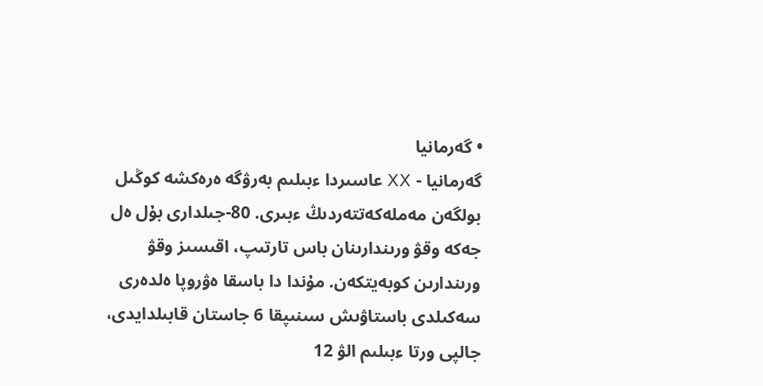• گەرمانيا
گەرمانيا - ⅩⅩ عاسىردا ءبىلىم بەرۋگە ەرەكشە كوڭىل بولگەن مەملەكەتتەردىڭ ءبىرى. 80-جىلدارى بۇل ەل جەكە وقۋ ورىندارىنان باس تارتىپ، اقىسىز وقۋ ورىندارىن كوبەيتكەن. مۇندا دا باسقا ەۋروپا ەلدەرى سەكىلدى باستاۋىش سىنىپقا 6 جاستان قابىلدايدى، جالپى ورتا ءبىلىم الۋ 12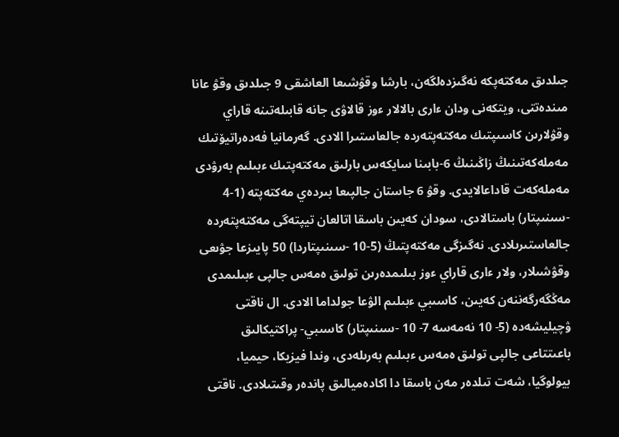جىلدىق مەكتەپكە نەگىزدەلگەن، بارشا وقۋشىعا العاشقى 9 جىلدىق وقۋ عانا مىندەتتى، ويتكەنى ودان ءارى بالالار ءوز قالاۋى جانە قابىلەتىنە قاراي وقۋلارىن كاسىپتىك مەكتەپتەردە جالعاستىرا الادى. گەرمانيا فەدەراتيۆتىك مەملەكەتىنىڭ زاڭىنىڭ 6-بابىنا سايكەس بارلىق مەكتەپتىك ءبىلىم بەرۋدى مەملەكەت قاداعالايدى. وقۋ 6 جاستان جالپىعا بىردەي مەكتەپتە (1-4 -سىنىپتار) باستالادى، سودان كەيىن باسقا اتالعان تيپتەگى مەكتەپتەردە جالعاستىرىلادى. نەگىزگى مەكتەپتىڭ (5-10 -سىنىپتاردا) 50 پايىزعا جۋىعى وقۋشىلار، ولار ءارى قاراي ءوز بىلىمدەرىن تولىق ەمەس جالپى ءبىلىمدى مەڭگەرگەننەن كەيىن، كاسىبي ءبىلىم الۋعا جولداما الادى. ال ناقتى ۋچيليشەدە (5- 10 نەمەسە 7- 10 -سىنىپتار) كاسىبي- پراكتيكالىق باعىتتاعى جالپى تولىق ەمەس ءبىلىم بەرىلەدى، وندا فيزيكا، حيميا، بيولوگيا، شەت تىلدەر مەن باسقا دا اكادەميالىق پاندەر وقىتىلادى. ناقتى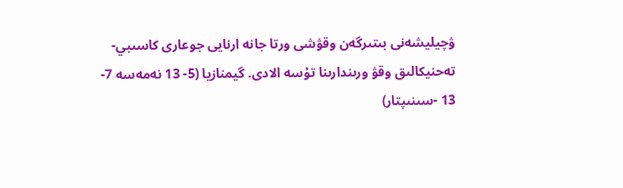ۋچيليشەنى بىتىرگەن وقۋشى ورتا جانە ارنايى جوعارى كاسىبي- تەحنيكالىق وقۋ ورىندارىنا تۇسە الادى. گيمنازيا (5- 13 نەمەسە 7- 13 -سىنىپتار)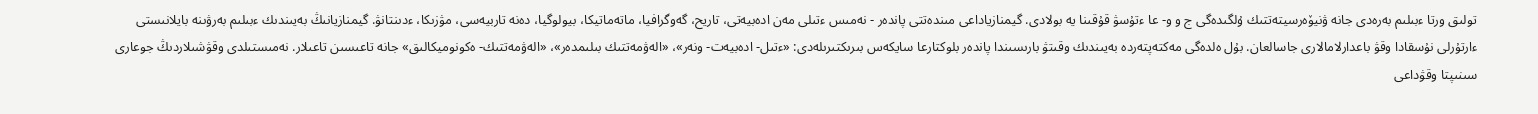تولىق ورتا ءبىلىم بەرەدى جانە ۋنيۆەرسيتەتتىك ۇلگىدەگى ج و و- عا ءتۇسۋ قۇقىنا يە بولادى. گيمنازياداعى مىندەتتى پاندەر - نەمىس ءتىلى مەن ادەبيەتى، تاريح، گەوگرافيا، ماتەماتيكا، بيولوگيا، دەنە تاربيەسى، مۋزىكا، ءدىنتانۋ. گيمنازيانىڭ بەيىندىك ءبىلىم بەرۋىنە بايلانىستى ءارتۇرلى نۇسقادا وقۋ باعدارلامالارى جاسالعان. بۇل ەلدەگى مەكتەپتەردە بەيىندىك وقىتۋ بارىسىندا پاندەر بلوكتارعا سايكەس بىرىكتىرىلەدى: «ءتىل- ادەبيەت- ونەر»، «الەۋمەتتىك بىلىمدەر»، «الەۋمەتتىك- ەكونوميكالىق» جانە تاعىسىن تاعىلار. نەمىستىلدى وقۋشىلاردىڭ جوعارى سىنىپتا وقۋداعى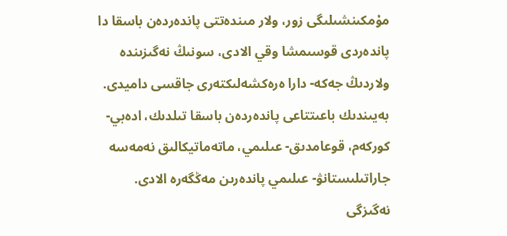مۇمكىنشىلىگى زور، ولار مىندەتتى پاندەردەن باسقا دا پاندەردى قوسىمشا وقي الادى، سونىڭ نەگىزىندە ولاردىڭ جەكە- دارا ەرەكشەلىكتەرى جاقسى داميدى. بەيىندىك باعىتتاعى پاندەردەن باسقا تىلدىك، ادەبي- كوركەم، قوعامدىق- عىلىمي، ماتەماتيكالىق نەمەسە جاراتىلىستانۋ- عىلىمي پاندەرىن مەڭگەرە الادى. نەگىزگى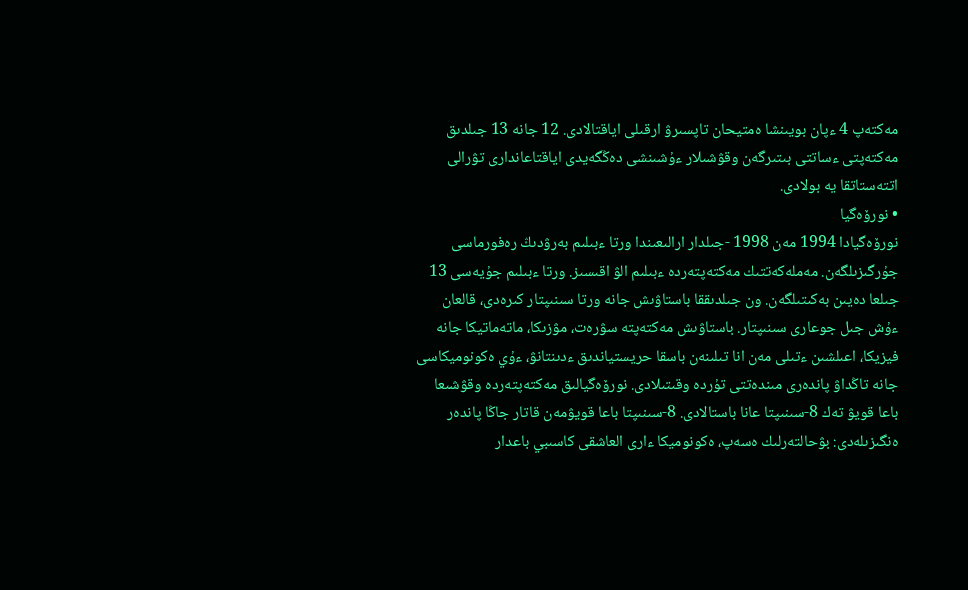مەكتەپ 4 ءپان بويىنشا ەمتيحان تاپسىرۋ ارقىلى اياقتالادى. 12 جانە 13 جىلدىق مەكتەپتى ءساتتى بىتىرگەن وقۋشىلار ءۇشىنشى دەڭگەيدى اياقتاعاندارى تۋرالى اتتەستاتقا يە بولادى.
• نورۆەگيا
نورۆەگيادا 1994 مەن 1998 -جىلدار ارالىعىندا ورتا ءبىلىم بەرۋدىڭ رەفورماسى جۇرگىزىلگەن. مەملەكەتتىك مەكتەپتەردە ءبىلىم الۋ اقىسىز. ورتا ءبىلىم جۇيەسى 13 جىلعا دەيىن بەكىتىلگەن. ون جىلدىققا باستاۋىش جانە ورتا سىنىپتار كىرەدى، قالعان ءۇش جىل جوعارى سىنىپتار. باستاۋىش مەكتەپتە سۋرەت، مۋزىكا، ماتەماتيكا جانە فيزيكا، اعىلشىن ءتىلى مەن انا تىلىنەن باسقا حريستياندىق ءدىنتانۋ، ءۇي ەكونوميكاسى جانە تاڭداۋ پاندەرى مىندەتتى تۇردە وقىتىلادى. نورۆەگيالىق مەكتەپتەردە وقۋشىعا باعا قويۋ تەك 8-سىنىپتا عانا باستالادى. 8-سىنىپتا باعا قويۋمەن قاتار جاڭا پاندەر ەنگىزىلەدى: بۋحالتەرلىك ەسەپ، ەكونوميكا ءارى العاشقى كاسىبي باعدار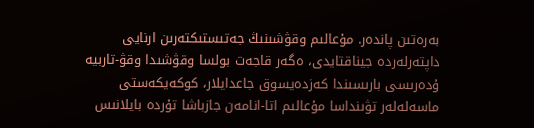بەرەتىن پاندەر. مۇعالىم وقۋشىنىڭ جەتىستىكتەرىن ارنايى داپتەرلەردە جيناقتايدى، ەگەر قاجەت بولسا وقۋشىدا وقۋ-تاربيە ۇدەرىسى بارىسىندا كەزدەيسوق جاعدايلار، كوكەيكەستى ماسەلەلەر تۋىنداسا مۇعالىم اتا-انامەن جازباشا تۇردە بايلانىس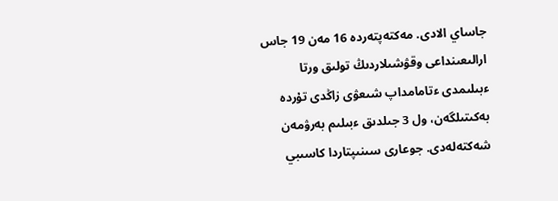جاساي الادى. مەكتەپتەردە 16 مەن 19 جاس ارالىعىنداعى وقۋشىلاردىڭ تولىق ورتا ءبىلىمدى ءتامامداپ شىعۋى زاڭدى تۇردە بەكىتىلگەن، ول 3 جىلدىق ءبىلىم بەرۋمەن شەكتەلەدى. جوعارى سىنىپتاردا كاسىبي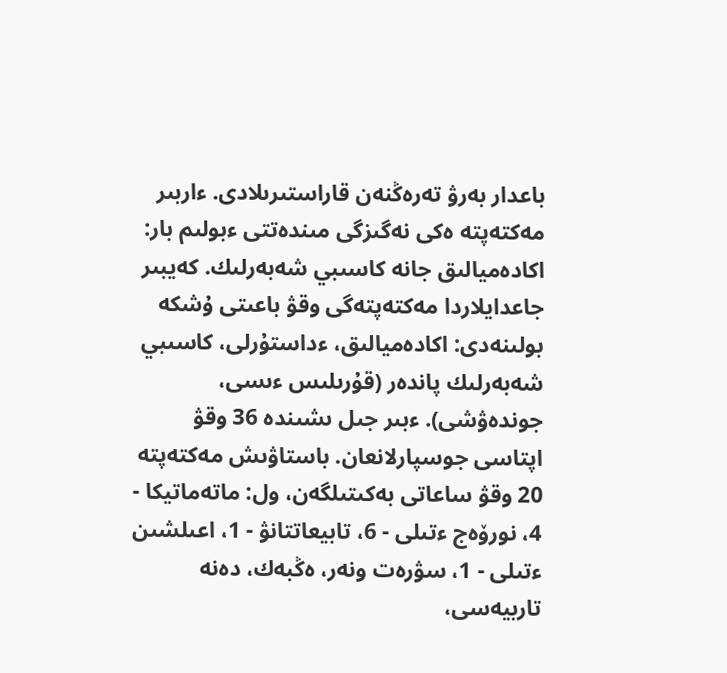باعدار بەرۋ تەرەڭنەن قاراستىرىلادى. ءاربىر مەكتەپتە ەكى نەگىزگى مىندەتتى ءبولىم بار: اكادەميالىق جانە كاسىبي شەبەرلىك. كەيبىر جاعدايلاردا مەكتەپتەگى وقۋ باعىتى ۇشكە بولىنەدى: اكادەميالىق، ءداستۇرلى، كاسىبي شەبەرلىك پاندەر (قۇرىلىس ءىسى، جوندەۋشى). ءبىر جىل ىشىندە 36 وقۋ اپتاسى جوسپارلانعان. باستاۋىش مەكتەپتە 20 وقۋ ساعاتى بەكىتىلگەن، ول: ماتەماتيكا - 4، نورۆەج ءتىلى - 6، تابيعاتتانۋ - 1، اعىلشىن ءتىلى - 1، سۋرەت ونەر، ەڭبەك، دەنە تاربيەسى،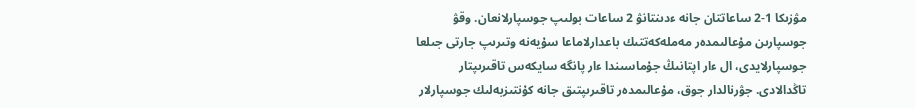مۋزىكا 1-2 ساعاتتان جانە ءدىنتانۋ 2 ساعات بولىپ جوسپارلانعان. وقۋ جوسپارىن مۇعالىمدەر مەملەكەتتىك باعدارلاماعا سۇيەنە وتىرىپ جارتى جىلعا جوسپارلايدى، ال ءار اپتانىڭ جۇماسىندا ءار پانگە سايكەس تاقىرىپتار تاڭدالادى. جۋرنالدار جوق، مۇعالىمدەر تاقىرىپتىق جانە كۇنتىزبەلىك جوسپارلار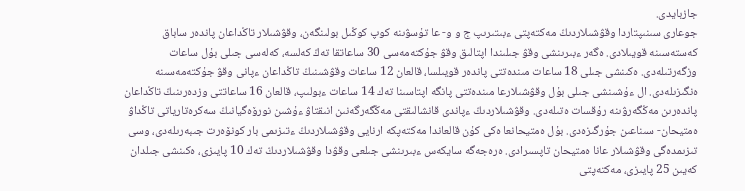جازبايدى.
جوعارى سىنىپتاردا وقۋشىلاردىڭ مەكتەپتى ءبىتىرىپ ج و و- عا تۇسۋىنە كوپ كوڭىل بولىنگەن، وقۋشىلار تاڭداعان پاندەر ساباق كەستەسىنە قويىلادى. ەگەر ءبىرىنشى وقۋ جىلىندا اپتالىق وقۋ جۇكتەمەسى 30 ساعاتقا تەڭ كەلسە، كەلەسى جىلى بۇل ساعات وزگەرتىلەدى. ەكىنشى جىلى 18 ساعات مىندەتتى پاندەر قويىلسا، قالعان 12 ساعات وقۋشىنىڭ تاڭداعان ءپانى وقۋ جۇكتەمەسىنە ەنگىزىلەدى. ال ءۇشىنشى جىلى بۇل وقۋشىلارعا مىندەتتى پانگە اپتاسىنا تەك 14 ساعات ءبولىپ، قالعان 16 ساعاتتى وزدەرىنىڭ تاڭداعان پاندەرىن مەڭگەرۋىنە رۇقسات ەتىلەدى. وقۋشىلاردىڭ ءپاندى قانشالىقتى مەڭگەرگەنىن انىقتاۋ ءۇشىن نورۆەگيانىڭ سەكرەتارياتى تاڭداۋ ەمتيحان- سىناعىن جۇرگىزەدى. بۇل ەمتيحانعا ەكى كۇن قالعاندا مەكتەپكە ارنايى وقۋشىلاردىڭ ءتىزىمى بار كونۆەرت جىبەرىلەدى، وسى تىزىمدەگى وقۋشىلار عانا ەمتيحان تاپسىرادى. ەرەجەگە سايكەس ءبىرىنشى جىلعى وقۋدا وقۋشىلاردىڭ تەك 10 پايىزى، ەكىنشى جىلدان كەيىن 25 پايىزى، مەكتەپتى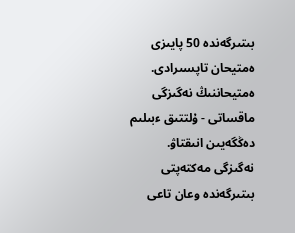بىتىرگەندە 50 پايىزى ەمتيحان تاپسىرادى. ەمتيحاننىڭ نەگىزگى ماقساتى - ۇلتتىق ءبىلىم دەڭگەيىن انىقتاۋ. نەگىزگى مەكتەپتى بىتىرگەندە وعان تاعى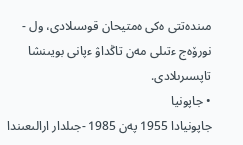مىندەتتى ەكى ەمتيحان قوسىلادى، ول - نورۆەج ءتىلى مەن تاڭداۋ ءپانى بويىنشا تاپسىرىلادى.
• جاپونيا
جاپونيادا 1955 پەن 1985 -جىلدار ارالىعىندا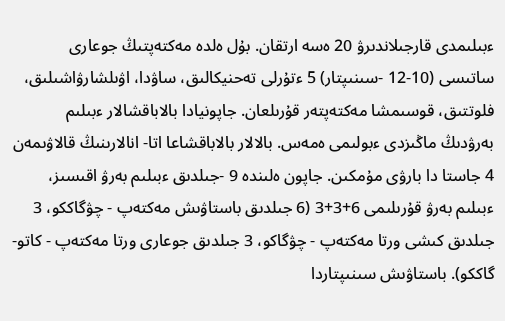ءبىلىمدى قارجىلاندىرۋ 20 ەسە ارتقان. بۇل ەلدە مەكتەپتىڭ جوعارى ساتىسى (10-12 -سىنىپتار) 5 ءتۇرلى تەحنيكالىق، ساۋدا، اۋىلشارۋاشىلىق، فلوتتىق، قوسىمشا مەكتەپتەر قۇرىلعان. جاپونيادا بالاباقشالار ءبىلىم بەرۋدىڭ ماڭىزدى ءبولىمى ەمەس. بالالار بالاباقشاعا اتا- انالارىنىڭ قالاۋىمەن 4 جاستا دا بارۋى مۇمكىن. جاپون ەلىندە 9 -جىلدىق ءبىلىم بەرۋ اقىسىز، ءبىلىم بەرۋ قۇرىلىمى 6+3+3 (6 جىلدىق باستاۋىش مەكتەپ - چۋگاككو، 3 جىلدىق كىشى ورتا مەكتەپ - چۋگاكو، 3 جىلدىق جوعارى ورتا مەكتەپ - كاتو- گاككو). باستاۋىش سىنىپتاردا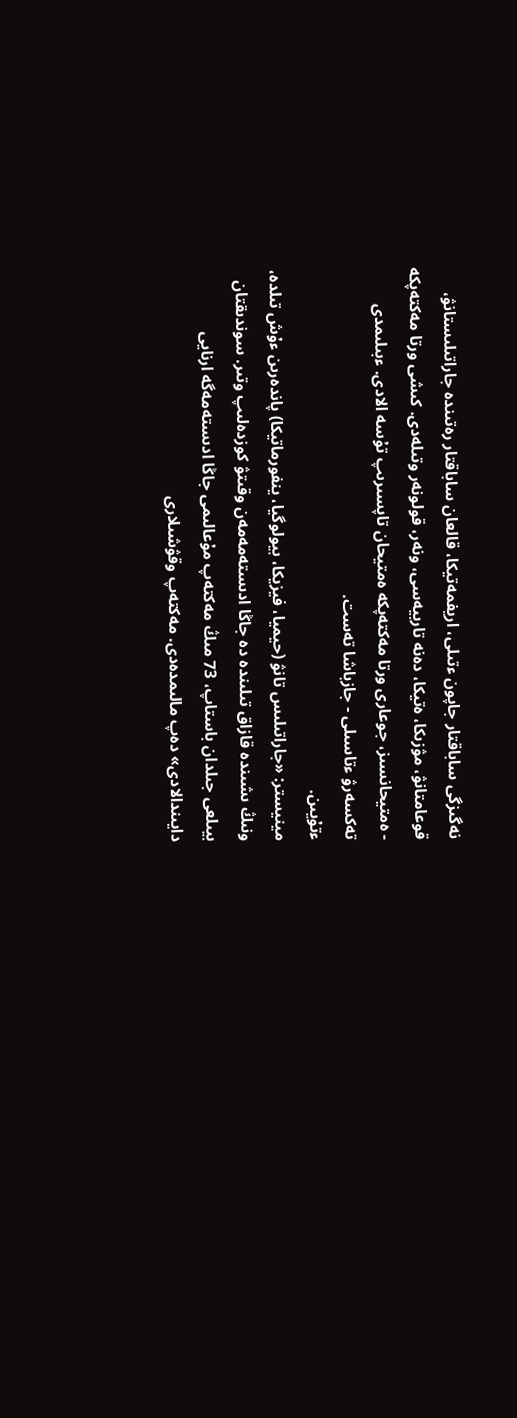نەگىزگى ساباقتار جاپون ءتىلى، اريفمەتيكا، قالعان ساباقتار رەتىندە جاراتىلىستانۋ، قوعامتانۋ، مۋزىكا، ەتيكا، دەنە تاربيەسى، ونەر، قولونەر وتىلەدى. كىشى ورتا مەكتەپكە - ەمتيحانسىز، جوعارى ورتا مەكتەپكە ەمتيحان تاپسىرىپ تۇسە الادى. ءبىلىمدى تەكسەرۋ ءتاسىلى - جازباشا تەست.
ءتۇيىن.
مينيستر: «جاراتىلىس تانۋ (حيميا، فيزيكا، بيولوگيا، ينفورماتيكا) پاندەرىن ءۇش تىلدە، ونىڭ ىشىندە قازاق تىلىندە دە جاڭا ادىستەمەمەن وقىتۋ كوزدەلىپ وتىر. سوندىقتان بيىلعى جىلدان باستاپ، 73 مىڭ مەكتەپ مۇعالىمى جاڭا ادىستەمەگە ارنايى دايىندالادى» دەپ مالىمدەدى. مەكتەپ وقۋشىلارى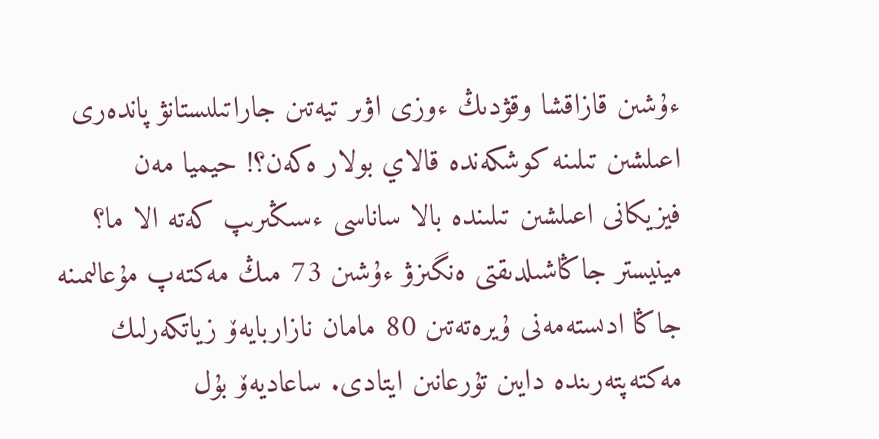ءۇشىن قازاقشا وقۋدىڭ ءوزى اۋىر تيەتىن جاراتىلىستانۋ پاندەرى اعىلشىن تىلىنە كوشكەندە قالاي بولار ەكەن؟! حيميا مەن فيزيكانى اعىلشىن تىلىندە بالا ساناسى ءسىڭىرىپ كەتە الا ما؟ مينيستر جاڭاشىلدىقتى ەنگىزۋ ءۇشىن 73 مىڭ مەكتەپ مۇعالىمىنە جاڭا ادىستەمەنى ۇيرەتەتىن 80 مامان نازاربايەۆ زياتكەرلىك مەكتەپتەرىندە دايىن تۇرعانىن ايتادى. ساعاديەۆ بۇل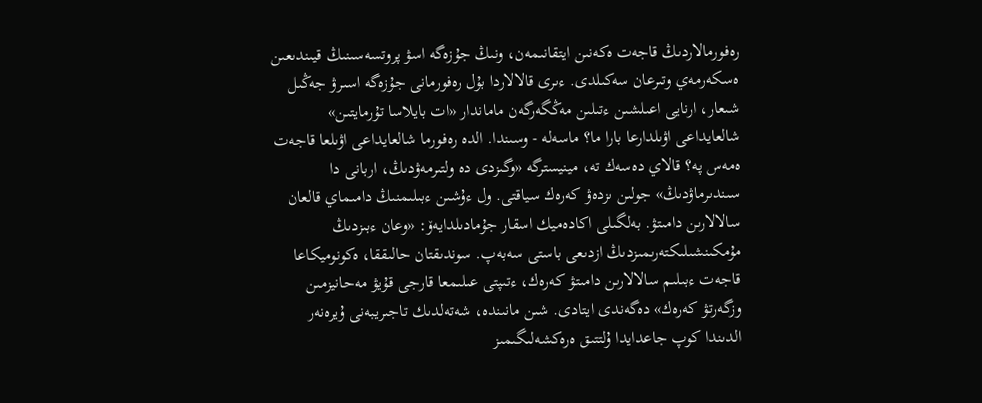رەفورمالاردىڭ قاجەت ەكەنىن ايتقانىمەن، ونىڭ جۇزەگە اسۋ پروتسەسىنىڭ قيىندىعىن ەسكەرمەي وتىرعان سەكىلدى. ءىرى قالالاردا بۇل رەفورمانى جۇزەگە اسىرۋ جەڭىل شىعار، ارنايى اعىلشىن ءتىلىن مەڭگەرگەن ماماندار «ات بايلاسا تۇرمايتىن» شالعايداعى اۋىلدارعا بارا ما؟ ماسەلە - وسىندا. الدە رەفورما شالعايداعى اۋىلعا قاجەت ەمەس پە؟ قالاي دەسەك تە، مينيسترگە «وگىزدى دە ولتىرمەۋدىڭ، اربانى دا سىندىرماۋدىڭ» جولىن ىزدەۋ كەرەك سياقتى. ول ءۇشىن ءبىلىمنىڭ دامىماي قالعان سالالارىن دامىتۋ. بەلگىلى اكادەميك اسقار جۇمادىلدايەۆ: «وعان ءبىزدىڭ مۇمكىنشىلىكتەرىمىزدىڭ ازدىعى باستى سەبەپ. سوندىقتان حالىققا، ەكونوميكاعا قاجەت ءبىلىم سالالارىن دامىتۋ كەرەك، ءتىپتى عىلىمعا قارجى قۇيۋ مەحانيزمىن وزگەرتۋ كەرەك» دەگەندى ايتادى. شىن مانىندە، شەتەلدىك تاجىريبەنى ۇيرەنەر الدىندا كوپ جاعدايدا ۇلتتىق ەرەكشەلىگىمىز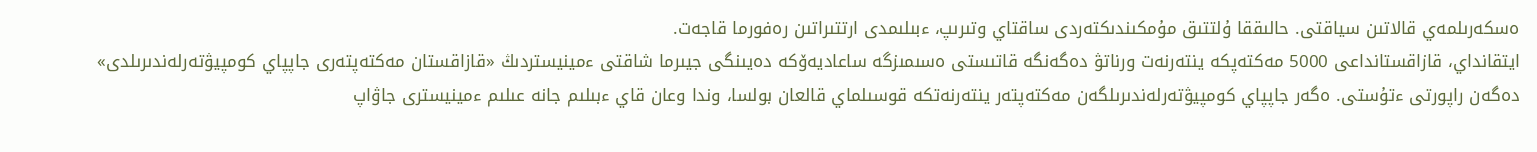ەسكەرىلمەي قالاتىن سياقتى. حالىققا ۇلتتىق مۇمكىندىكتەردى ساقتاي وتىرىپ، ءبىلىمدى ارتتىراتىن رەفورما قاجەت.
ايتقانداي، قازاقستانداعى 5000 مەكتەپكە ينتەرنەت ورناتۋ دەگەنگە قاتىستى ەسىمىزگە ساعاديەۆكە دەيىنگى جيىرما شاقتى ءمينيستردىڭ «قازاقستان مەكتەپتەرى جاپپاي كومپيۋتەرلەندىرىلدى» دەگەن راپورتى ءتۇستى. ەگەر جاپپاي كومپيۋتەرلەندىرىلگەن مەكتەپتەر ينتەرنەتكە قوسىلماي قالعان بولسا، وندا وعان قاي ءبىلىم جانە عىلىم ءمينيسترى جاۋاپ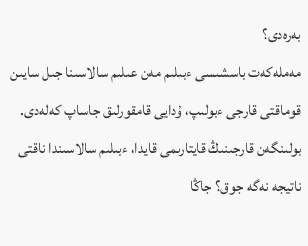بەرەدى؟
مەملەكەت باسشىسى ءبىلىم مەن عىلىم سالاسىنا جىل سايىن قوماقتى قارجى ءبولىپ، ۇدايى قامقورلىق جاساپ كەلەدى. بولىنگەن قارجىنىڭ قايتارىمى قايدا، ءبىلىم سالاسىندا ناقتى ناتيجە نەگە جوق؟ جاڭا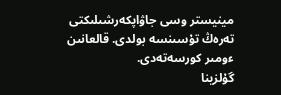مينيستر وسى جاۋاپكەرشىلىكتى تەرەڭ تۇسىنسە بولدى. قالعانىن ءومىر كورسەتەدى.
گۇلزينا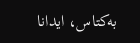بەكتاس، ايدانا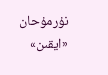نۇرمۇحان
«ايقىن»